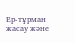Ер-тұрман жасау және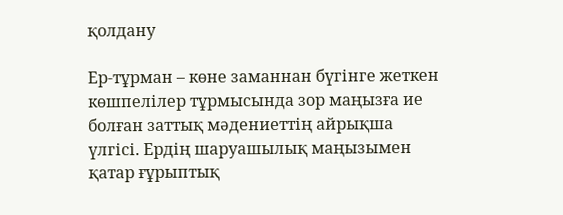қолдану

Ер-тұрман – көне заманнан бүгінге жеткен көшпелілер тұрмысында зор маңызға ие болған заттық мәдениеттің айрықша үлгісі. Ердің шаруашылық маңызымен қатар ғұрыптық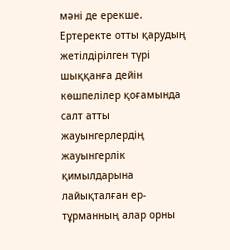мәні де ерекше. Ертеректе отты қарудың жетілдірілген түрі шыққанға дейін көшпелілер қоғамында салт атты жауынгерлердің жауынгерлік қимылдарына лайықталған ер-тұрманның алар орны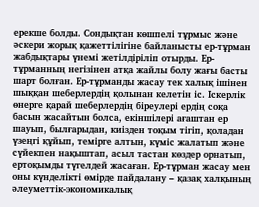ерекше болды. Сондықтан көшпелі тұрмыс және әскери жорық қажеттілігіне байланысты ер-тұрман жабдықтары үнемі жетілдіріліп отырды. Ер-тұрманның негізінен атқа жайлы болу жағы басты шарт болған. Ер-тұрманды жасау тек халық ішінен шыққан шеберлердің қолынан келетін іс. Іскерлік өнерге қарай шеберлердің біреулері ердің соқа басын жасайтын болса, екіншілері ағаштан ер шауып, былғарыдан, киізден тоқым тігіп, қоладан үзеңгі құйып, темірге алтын, күміс жалатып және сүйекпен нақыштап, асыл тастан көздер орнатып, ертоқымды түгелдей жасаған. Ер-тұрман жасау мен оны күнделікті өмірде пайдалану – қазақ халқының әлеуметтік-экономикалық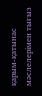қарым-қатынас мәслелерімен тығыз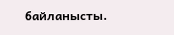байланысты.